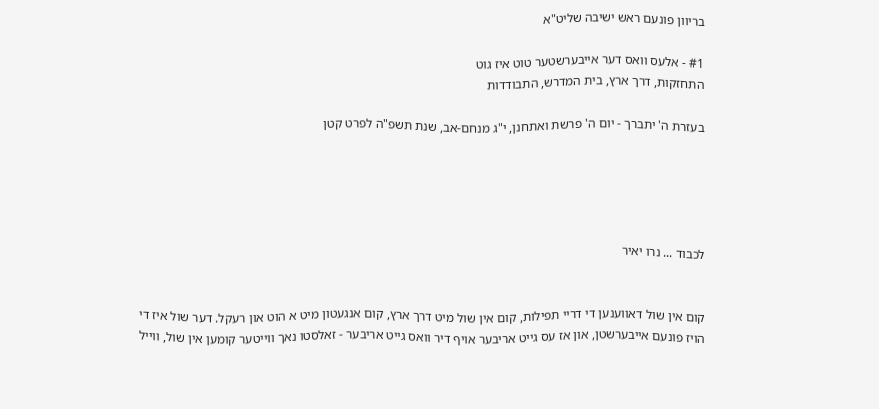בריוון פונעם ראש ישיבה שליט"א

#1 - אלעס וואס דער אייבערשטער טוט איז גוט
התחזקות, דרך ארץ, בית המדרש, התבודדות

בעזרת ה' יתברך - יום ה' פרשת ואתחנן, י"ג מנחם-אב, שנת תשפ"ה לפרט קטן





לכבוד ... נרו יאיר


קום אין שול דאווענען די דריי תפילות, קום אין שול מיט דרך ארץ, קום אנגעטון מיט א הוט און רעקל. דער שול איז די הויז פונעם אייבערשטן, און אז עס גייט אריבער אויף דיר וואס גייט אריבער - זאלסטו נאך ווייטער קומען אין שול, ווייל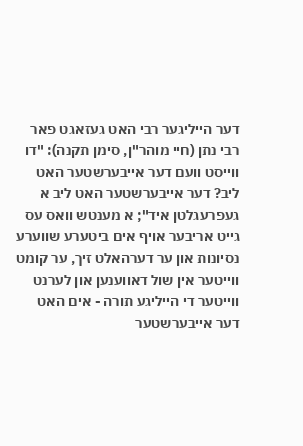דער הייליגער רבי האט געזאגט פאר רבי נתן (חיי מוהר"ן, סימן תקנה): "דו ווייסט וועם דער אייבערשטער האט ליב? דער אייבערשטער האט ליב א געפרעגלטן איד"; א מענטש וואס עס גייט אריבער אויף אים ביטערע שווערע נסיונות און ער דערהאלט זיך, ער קומט ווייטער אין שול דאווענען און לערנט ווייטער די הייליגע תורה - אים האט דער אייבערשטער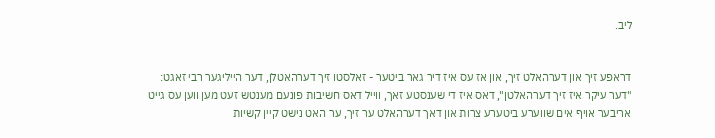ליב.


דראפע זיך און דערהאלט זיך, און אז עס איז דיר גאר ביטער - זאלסטו זיך דערהאטלן, דער הייליגער רבי זאגט: "דער עיקר איז זיך דערהאלטן", דאס איז די שענסטע זאך, ווייל דאס חשיבות פונעם מענטש זעט מען ווען עס גייט אריבער אויף אים שווערע ביטערע צרות און דאך דערהאלט ער זיך, ער האט נישט קיין קשיות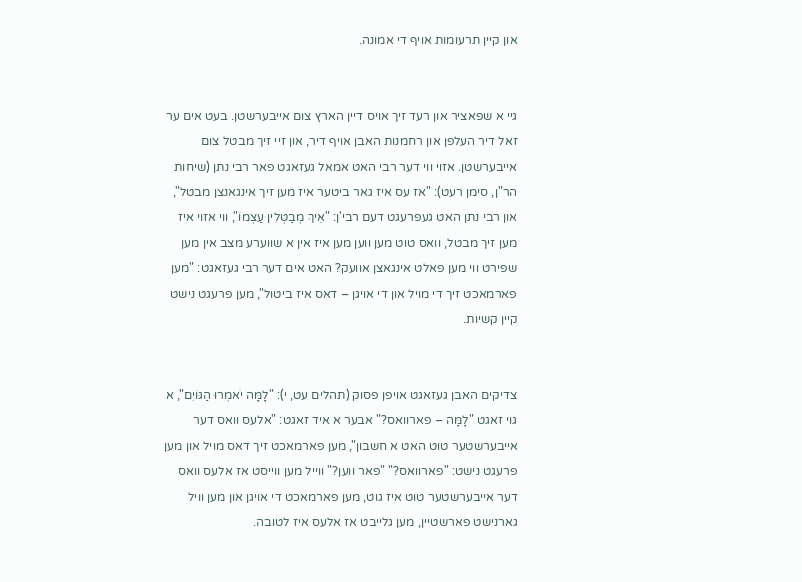און קיין תרעומות אויף די אמונה.


גיי א שפאציר און רעד זיך אויס דיין הארץ צום אייבערשטן. בעט אים ער זאל דיר העלפן און רחמנות האבן אויף דיר, און זיי זיך מבטל צום אייבערשטן. אזוי ווי דער רבי האט אמאל געזאגט פאר רבי נתן (שיחות הר"ן, סימן רעט): "אז עס איז גאר ביטער איז מען זיך אינגאנצן מבטל", און רבי נתן האט געפרעגט דעם רבי'ן: "אֵיךְ מְבַטְּלִין עַצְמוֹ", ווי אזוי איז מען זיך מבטל, וואס טוט מען ווען מען איז אין א שווערע מצב אין מען שפירט ווי מען פאלט אינגאצן אוועק? האט אים דער רבי געזאגט: "מען פארמאכט זיך די מויל און די אויגן – דאס איז ביטול", מען פרעגט נישט קיין קשיות.


צדיקים האבן געזאגט אויפן פסוק (תהלים עט, י): "לָמָּה יֹאמְרוּ הַגּוֹיִם", א גוי זאגט "לָמָּה – פארוואס?" אבער א איד זאגט: "אלעס וואס דער אייבערשטער טוט האט א חשבון", מען פארמאכט זיך דאס מויל און מען פרעגט נישט: "פארוואס?" "פאר ווען?" ווייל מען ווייסט אז אלעס וואס דער אייבערשטער טוט איז גוט, מען פארמאכט די אויגן און מען וויל גארנישט פארשטיין, מען גלייבט אז אלעס איז לטובה.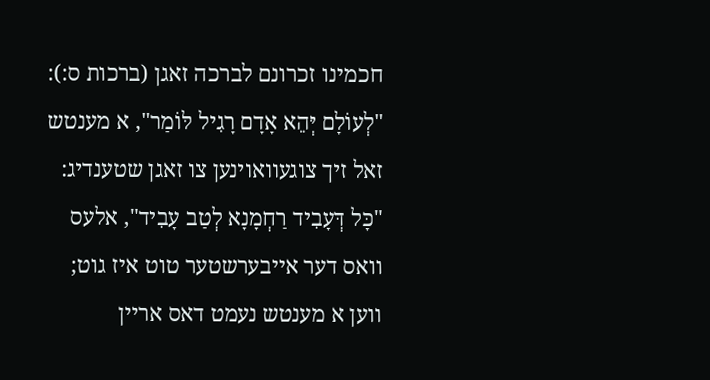חכמינו זכרונם לברכה זאגן (ברכות ס:): "לְעוֹלָם יְּהֵא אָדָם רָגִיל לּוֹמַר", א מענטש זאל זיך צוגעוואוינען צו זאגן שטענדיג: "כָּל דְּעָבִיד רַחְמָנָא לְטַב עָבִיד", אלעס וואס דער אייבערשטער טוט איז גוט; ווען א מענטש נעמט דאס אריין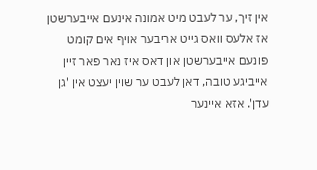אין זיך, ער לעבט מיט אמונה אינעם אייבערשטן אז אלעס וואס גייט אריבער אויף אים קומט פונעם אייבערשטן און דאס איז נאר פאר זיין אייביגע טובה, דאן לעבט ער שוין יעצט אין 'גן עדן'. אזא איינער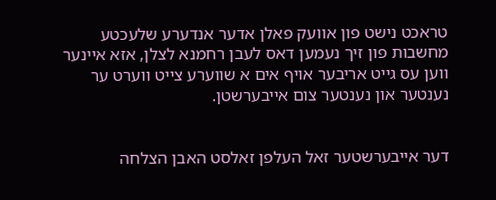טראכט נישט פון אוועק פאלן אדער אנדערע שלעכטע מחשבות פון זיך נעמען דאס לעבן רחמנא לצלן, אזא איינער ווען עס גייט אריבער אויף אים א שווערע צייט ווערט ער נענטער און נענטער צום אייבערשטן.


דער אייבערשטער זאל העלפן זאלסט האבן הצלחה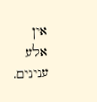אין אלע ענינים.